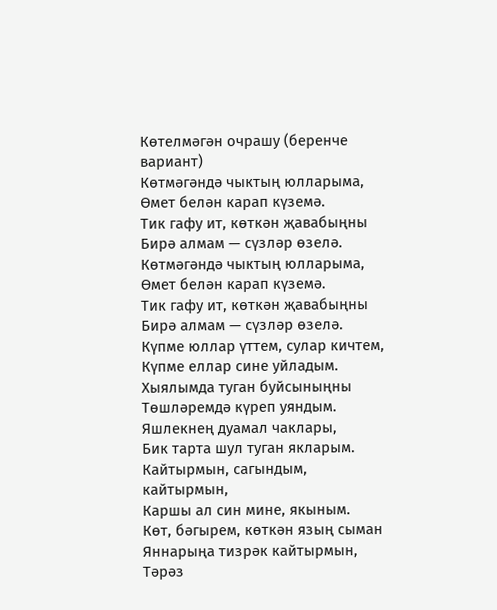Көтелмәгән очрашу (беренче вариант)
Көтмәгәндә чыктың юлларыма,
Өмет белән карап күземә.
Тик гафу ит, көткән җавабыңны
Бирә алмам — сүзләр өзелә.
Көтмәгәндә чыктың юлларыма,
Өмет белән карап күземә.
Тик гафу ит, көткән җавабыңны
Бирә алмам — сүзләр өзелә.
Күпме юллар үттем, сулар кичтем,
Күпме еллар сине уйладым.
Хыялымда туган буйсыныңны
Төшләремдә күреп уяндым.
Яшлекнең дуамал чаклары,
Бик тарта шул туган якларым.
Кайтырмын, сагындым, кайтырмын,
Каршы ал син мине, якыным.
Көт, бәгырем, көткән язың сыман Яннарыңа тизрәк кайтырмын, Тәрәз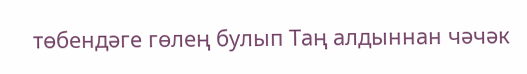төбендәге гөлең булып Таң алдыннан чәчәк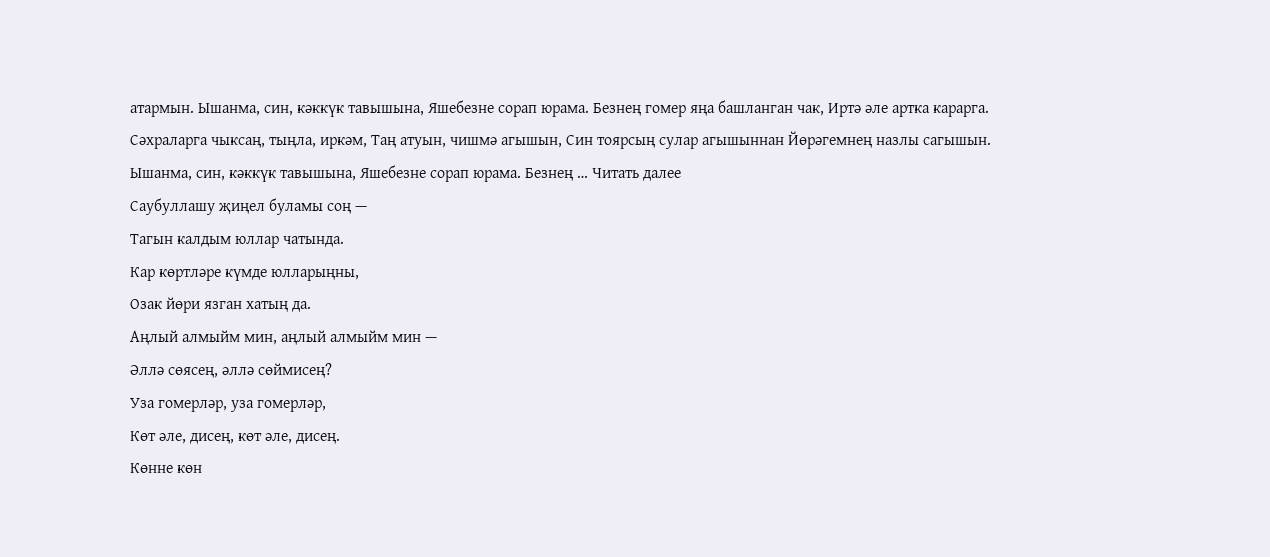атармын. Ышанма, син, кәккүк тавышына, Яшебезне сорап юрама. Безнең гомер яңа башланган чак, Иртә әле артка карарга. Сәхраларга чыксаң, тыңла, иркәм, Таң атуын, чишмә агышын, Син тоярсың сулар агышыннан Йөрәгемнең назлы сагышын. Ышанма, син, кәккүк тавышына, Яшебезне сорап юрама. Безнең … Читать далее
Саубуллашу җиңел буламы соң —
Тагын калдым юллар чатында.
Кар көртләре күмде юлларыңны,
Озак йөри язган хатың да.
Аңлый алмыйм мин, аңлый алмыйм мин —
Әллә сөясең, әллә сөймисең?
Уза гомерләр, уза гомерләр,
Көт әле, дисең, көт әле, дисең.
Көнне көн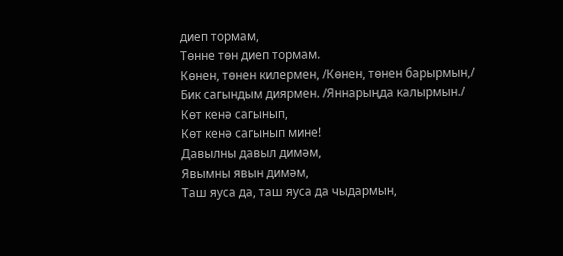диеп тормам,
Төнне төн диеп тормам.
Көнен, төнен килермен, /Көнен, төнен барырмын,/
Бик сагындым диярмен. /Яннарыңда калырмын./
Көт кенә сагынып,
Көт кенә сагынып мине!
Давылны давыл димәм,
Явымны явын димәм,
Таш яуса да, таш яуса да чыдармын,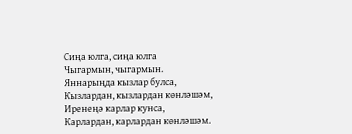Сиңа юлга, сиңа юлга
Чыгармын, чыгармын.
Яннарыңда кызлар булса,
Кызлардан, кызлардан көнләшәм,
Иренеңә карлар кунса,
Карлардан, карлардан көнләшәм.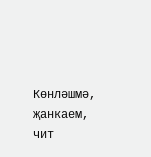Көнләшмә, җанкаем, чит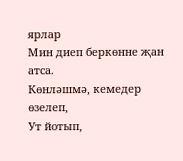ярлар
Мин диеп беркөнне җан атса.
Көнләшмә, кемедер өзелеп,
Ут йотып,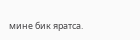мине бик яратса.